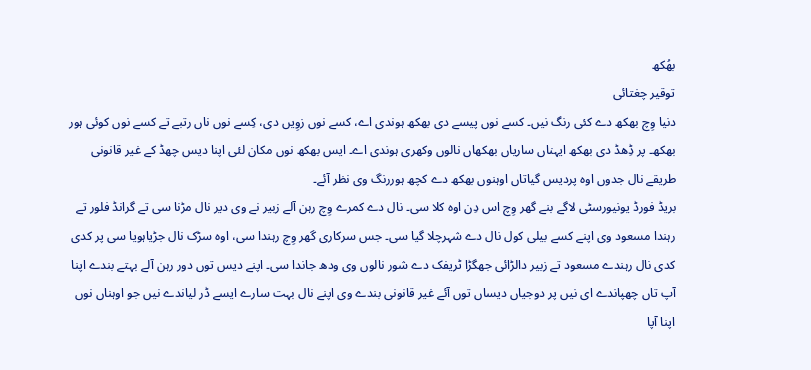بھُکھ
توقیر چغتائی
دنیا وِچ بھکھ دے کئی رنگ نیں۔ کسے نوں پیسے دی بھکھ ہوندی اے، کسے نوں زوِیں دی، کِسے نوں ناں رتبے تے کسے نوں کوئی ہور بھکھ۔ پر ڈِھڈ دی بھکھ ایہناں ساریاں بھکھاں نالوں وکھری ہوندی اے۔ ایس بھکھ نوں مکان لئی اپنا دیس چھڈ کے غیر قانونی طریقے نال جدوں اوہ پردیس گیاتاں اوہنوں بھکھ دے کچھ ہوررنگ وی نظر آئے۔
بریڈ فورڈ یونیورسٹی لاگے بنے گھر وِچ اس دِن اوہ کلا سی۔ نال دے کمرے وِچ رہن آلے زبیر نے وی دیر نال مڑنا سی تے گرانڈ فلور تے رہندا مسعود وی اپنے کسے بیلی کول نال دے شہرچلا گیا سی۔ جس سرکاری گھر وِچ رہندا سی، اوہ سڑک نال جڑیاہویا سی پر کدی کدی نال رہندے مسعود تے زبیر دالڑائی جھگڑا ٹریفک دے شور نالوں وی ودھ جاندا سی۔ اپنے دیس توں دور رہن آلے بہتے بندے اپنا آپ تاں چھپاندے ای نیں پر دوجیاں دیساں توں آئے غیر قانونی بندے وی اپنے نال بہت سارے ایسے ڈر لیاندے نیں جو اوہناں نوں اپنا آپا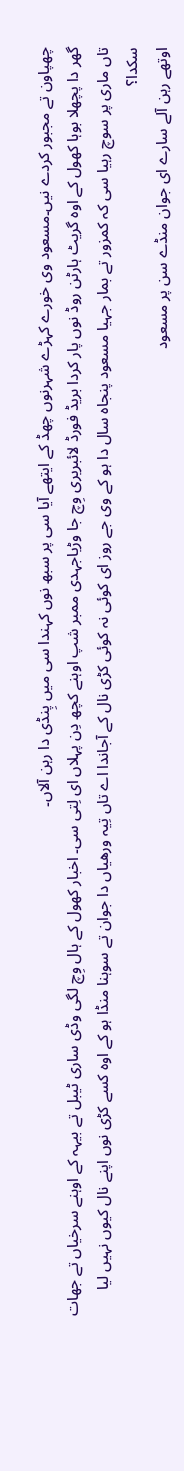چھپاون تے مجبور کردے نیں۔مسعود وی خورے کہڑے شہرنوں چھڈ کے ایتھے آیا سی پر سبھ نوں کہندا سی میں پِنڈی دا رہن آلاں۔
گھر دا پچھلا بوہا کھول کے اوہ گریٹ ہارٹن روڈ نوں پار کردا بریڈ فورڈ لائبریری وِچ جا وڑیاجہدی ممبر شپ اوہنے کچھ دِن پہلاں ای لِتی سی۔ اخبار کھول کے ہال وِچ لگی وڈی ساری ٹیبل تے بیہہ کے اوہنے سرخیاں تے جھات تاں ماری پر سوچ رہیا سی کہ کمزور تے بمار جہیا مسعود پنجاہ سال دا ہو کے وی جے روز ای کوئی نہ کوئی کڑی نال کے آجاندا اے تاں تِیہ ورھیاں دا جوان تے سوہنا منڈا ہو کے اوہ کسے کڑی نوں اپنے نال کیوں نہیں لیا سکدا؟
اوتھے رہن آلے سارے ای جوان منڈے سن پر مسعود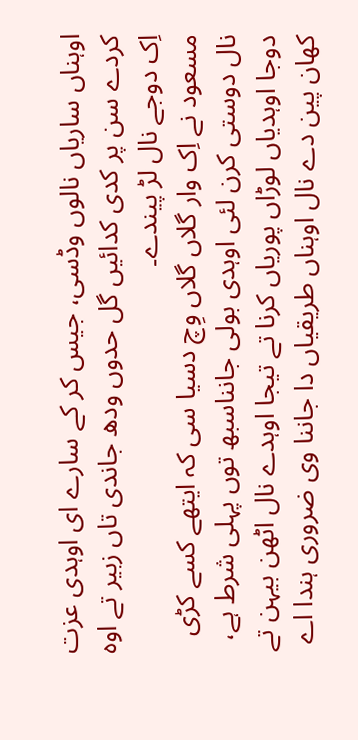اوہناں ساریاں نالوں وڈسی، جیس کر کے سارے ای اوہدی عزت کردے سن پر کدی کدائیں گل حدوں ودھ جاندی تاں زبیر تے اوہ اِک دوجے نال لڑ پیندے۔
مسعود نے اِک وار گلاں گلاں وِچ دسیا سی کہ ایتھے کسے کڑی نال دوستی کرن لئی اوہدی بولی جانناسبھ توں پہلی شرط ہے، دوجا اوہدیاں لوڑاں پوریاں کرنا تے تیجا اوہدے نال اٹھن بیہن تے کھان پین دے نال اوہناں طریقیاں دا جاننا وی ضروری ہندا اے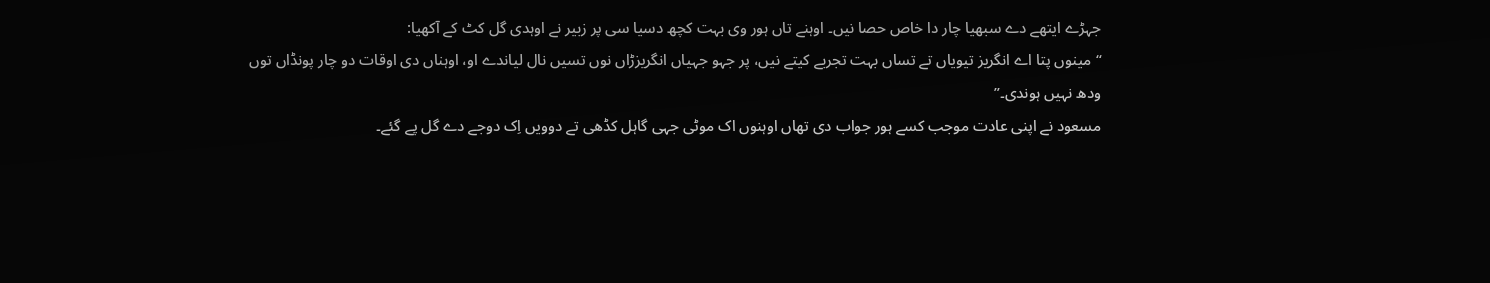جہڑے ایتھے دے سبھیا چار دا خاص حصا نیں۔ اوہنے تاں ہور وی بہت کچھ دسیا سی پر زبیر نے اوہدی گل کٹ کے آکھیا:
“مینوں پتا اے انگریز تیویاں تے تساں بہت تجربے کیتے نیں، پر جہو جہیاں انگریزڑاں نوں تسیں نال لیاندے او، اوہناں دی اوقات دو چار پونڈاں توں ودھ نہیں ہوندی۔”
مسعود نے اپنی عادت موجب کسے ہور جواب دی تھاں اوہنوں اک موٹی جہی گاہل کڈھی تے دوویں اِک دوجے دے گل پے گئے۔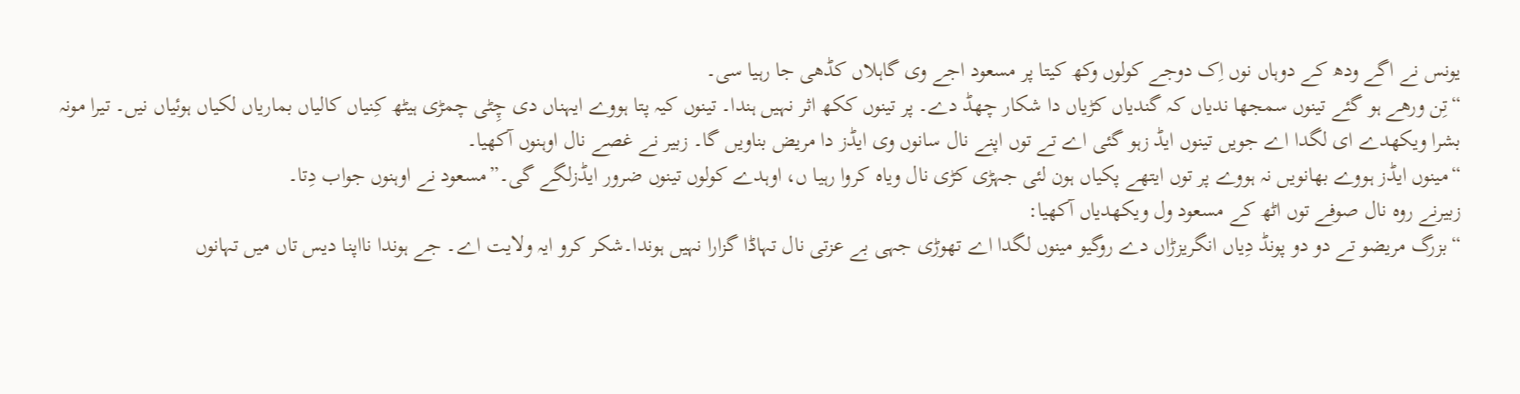یونس نے اگے ودھ کے دوہاں نوں اِک دوجے کولوں وکھ کیتا پر مسعود اجے وی گاہلاں کڈھی جا رہیا سی۔
“تِن ورھے ہو گئے تینوں سمجھا ندیاں کہ گندیاں کڑیاں دا شکار چھڈ دے۔ پر تینوں ککھ اثر نہیں ہندا۔ تینوں کیہ پتا ہووے ایہناں دی چِٹی چمڑی ہیٹھ کِنیاں کالیاں بماریاں لکیاں ہوئیاں نیں۔ تیرا مونہ بشرا ویکھدے ای لگدا اے جویں تینوں ایڈ زہو گئی اے تے توں اپنے نال سانوں وی ایڈز دا مریض بناویں گا۔ زبیر نے غصے نال اوہنوں آکھیا۔
“مینوں ایڈز ہووے بھانویں نہ ہووے پر توں ایتھے پکیاں ہون لئی جہڑی کڑی نال ویاہ کروا رہیا ں، اوہدے کولوں تینوں ضرور ایڈزلگے گی۔”مسعود نے اوہنوں جواب دِتا۔
زبیرنے روہ نال صوفے توں اٹھ کے مسعود ول ویکھدیاں آکھیا:
“بزرگ مریضو تے دو دو پونڈ دِیاں انگریزڑاں دے روگیو مینوں لگدا اے تھوڑی جہی بے عزتی نال تہاڈا گزارا نہیں ہوندا۔شکر کرو ایہ ولایت اے۔ جے ہوندا نااپنا دیس تاں میں تہانوں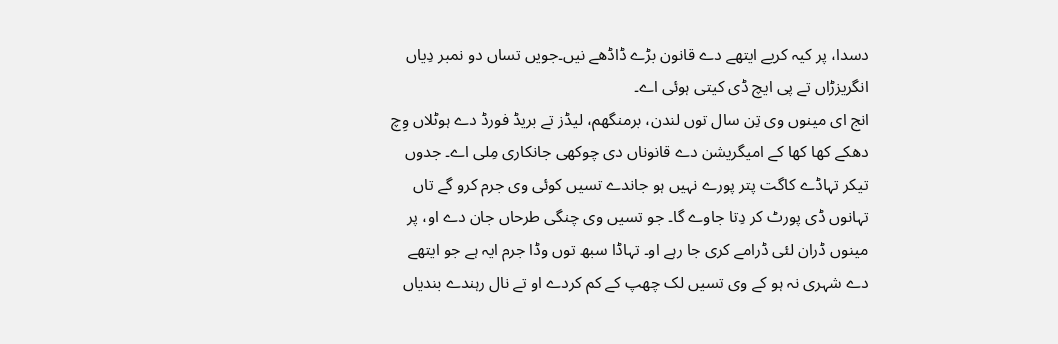دسدا، پر کیہ کریے ایتھے دے قانون بڑے ڈاڈھے نیں۔جویں تساں دو نمبر دِیاں انگریزڑاں تے پی ایچ ڈی کیتی ہوئی اے۔
انج ای مینوں وی تِن سال توں لندن، برمنگھم، لیڈز تے بریڈ فورڈ دے ہوٹلاں وِچ دھکے کھا کھا کے امیگریشن دے قانوناں دی چوکھی جانکاری مِلی اے۔ جدوں تیکر تہاڈے کاگت پتر پورے نہیں ہو جاندے تسیں کوئی وی جرم کرو گے تاں تہانوں ڈی پورٹ کر دِتا جاوے گا۔ جو تسیں وی چنگی طرحاں جان دے او، پر مینوں ڈران لئی ڈرامے کری جا رہے او۔ تہاڈا سبھ توں وڈا جرم ایہ ہے جو ایتھے دے شہری نہ ہو کے وی تسیں لک چھپ کے کم کردے او تے نال رہندے بندیاں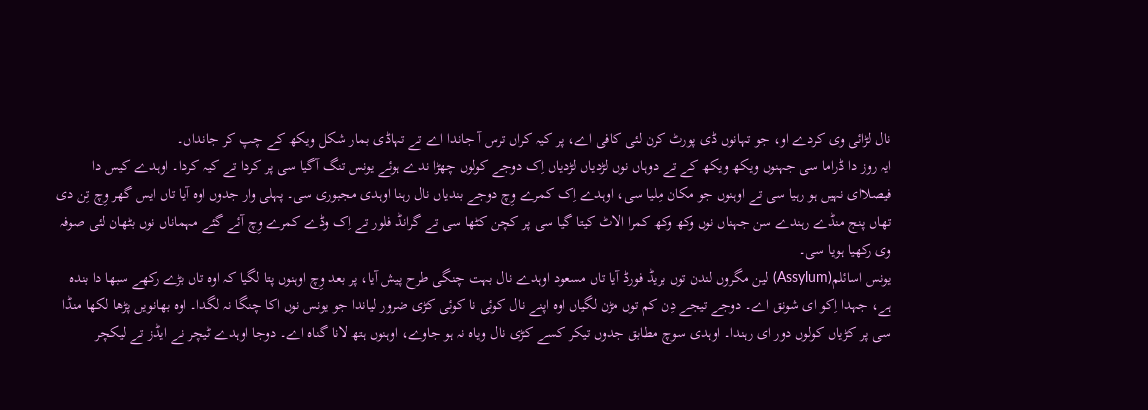نال لڑائی وی کردے او، جو تہانوں ڈی پورٹ کرن لئی کافی اے، پر کیہ کراں ترس آ جاندا اے تے تہاڈی بمار شکل ویکھ کے چپ کر جانداں۔
ایہ روز دا ڈراما سی جہنوں ویکھ ویکھ کے تے دوہاں نوں لڑدیاں لڑدیاں اِک دوجے کولوں چھڑا ندے ہوئے یونس تنگ آگیا سی پر کردا تے کیہ کردا۔ اوہدے کیس دا فیصلاای نہیں ہو رہیا سی تے اوہنوں جو مکان مِلیا سی، اوہدے اِک کمرے وِچ دوجے بندیاں نال رہنا اوہدی مجبوری سی۔ پہلی وار جدوں اوہ آیا تاں ایس گھر وِچ تِن دی تھاں پنج منڈے رہندے سن جہناں نوں وکھ وکھ کمرا الاٹ کیتا گیا سی پر کچن کٹھا سی تے گرانڈ فلور تے اِک وڈے کمرے وِچ آئے گئے مہماناں نوں بٹھان لئی صوفہ وی رکھیا ہویا سی۔
یونس اسائلم(Assylum) لین مگروں لندن توں بریڈ فورڈ آیا تاں مسعود اوہدے نال بہت چنگی طرح پیش آیا، پر بعد وِچ اوہنوں پتا لگیا کہ اوہ تاں بڑے رکھے سبھا دا بندہ ہے، جہدا اِکو ای شونق اے۔ دوجے تیجے دِن کم توں مڑن لگیاں اوہ اپنے نال کوئی نا کوئی کڑی ضرور لیاندا جو یونس نوں اکا چنگا نہ لگدا۔ اوہ بھانویں پڑھا لکھا منڈا سی پر کڑیاں کولوں دور ای رہندا۔ اوہدی سوچ مطابق جدوں تیکر کسے کڑی نال ویاہ نہ ہو جاوے، اوہنوں ہتھ لانا گناہ اے۔ دوجا اوہدے ٹیچر نے ایڈز تے لیکچر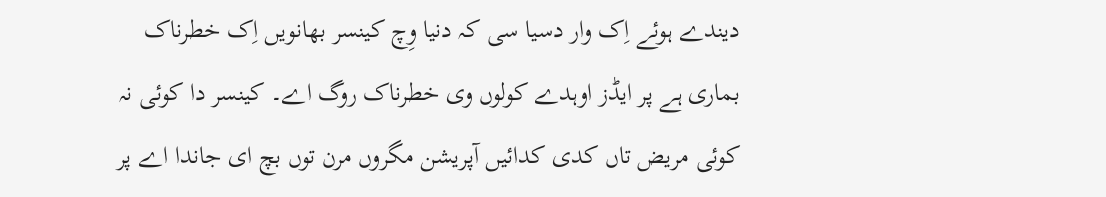دیندے ہوئے اِک وار دسیا سی کہ دنیا وِچ کینسر بھانویں اِک خطرناک بماری ہے پر ایڈز اوہدے کولوں وی خطرناک روگ اے۔ کینسر دا کوئی نہ کوئی مریض تاں کدی کدائیں آپریشن مگروں مرن توں بچ ای جاندا اے پر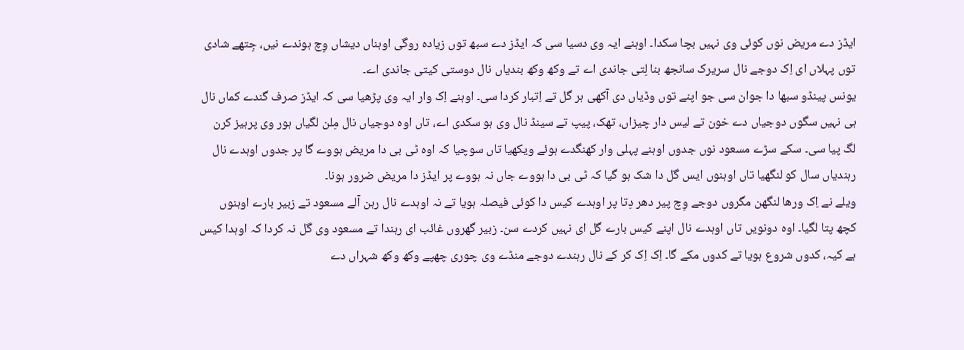ایڈز دے مریض نوں کوئی وی نہیں بچا سکدا۔ اوہنے ایہ وی دسیا سی کہ ایڈز دے سبھ توں زیادہ روگی اوہناں دیشاں وِچ ہوندے نیں، جِتھے شادی توں پہلاں ای اِک دوجے نال سریرک سانجھ بنا لِتی جاندی اے تے وکھ وکھ بندیاں نال دوستی کیتی جاندی اے۔
یونس پینڈو سبھا دا جوان سی جو اپنے توں وڈیاں دی آکھی ہر گل تے اِتبار کردا سی۔ اوہنے اِک وار ایہ وی پڑھیا سی کہ ایڈز صرف گندے کماں نال ہی نہیں سگوں دوجیاں دے خون تے لیس دار چیزاں، تھک، پیپ تے سینڈ نال وی ہو سکدی اے، تاں اوہ دوجیاں نال مِلن لگیاں ہور وی پرہیز کرن لگ پیا سی۔ سکے سڑے مسعود نوں جدوں اوہنے پہلی وار کھنگدے ہوئے ویکھیا تاں سوچیا کہ اوہ ٹی بی دا مریض ہووے گا پر جدوں اوہدے نال رہندیاں سال کو لنگھیا تاں اوہنوں ایس گل دا شک ہو گیا کہ ٹی بی دا ہووے جاں نہ ہووے پر ایڈز دا مریض ضرور ہونا۔
ویلے نے اِک ورھا لنگھن مگروں دوجے وِچ پیر دھر دِتا پر اوہدے کیس دا کوئی فیصلہ ہویا تے نہ اوہدے نال رہن آلے مسعود تے زبیر بارے اوہنوں کچھ پتا لگیا۔ اوہ دونویں تاں اوہدے نال اپنے کیس بارے گل ای نہیں کردے سن۔ زبیر گھروں غائب ای رہندا تے مسعود وی گل نہ کردا کہ اوہدا کیس ہے کیہ، کدوں شروع ہویا تے کدوں مکے گا۔ اِک اِک کر کے نال رہندے دوجے منڈے وی چوری چھپے وکھ وکھ شہراں دے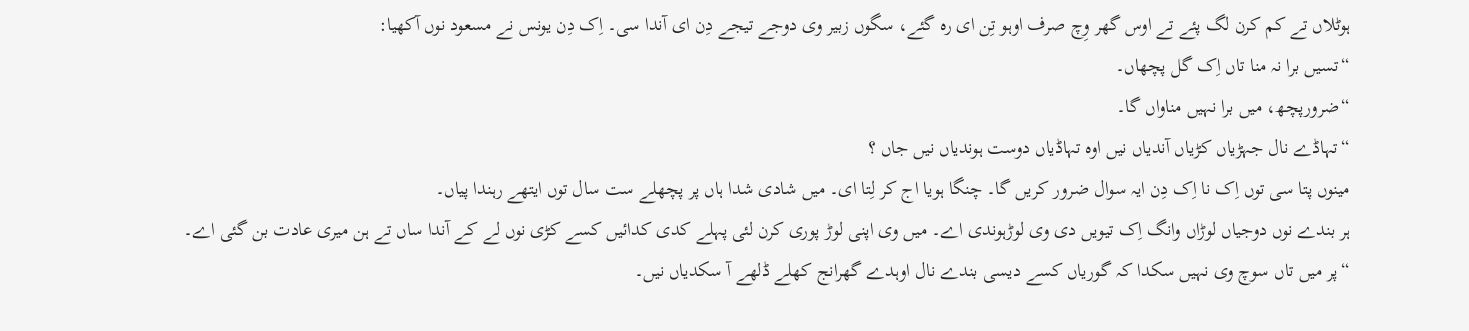ہوٹلاں تے کم کرن لگ پئے تے اوس گھر وِچ صرف اوہو تِن ای رہ گئے، سگوں زبیر وی دوجے تیجے دِن ای آندا سی۔ اِک دِن یونس نے مسعود نوں آکھیا:
“تسیں برا نہ منا تاں اِک گل پچھاں۔
“ضرورپچھ، میں برا نہیں مناواں گا۔
“تہاڈے نال جہڑیاں کڑیاں آندیاں نیں اوہ تہاڈیاں دوست ہوندیاں نیں جاں ؟
مینوں پتا سی توں اِک نا اِک دِن ایہ سوال ضرور کریں گا۔ چنگا ہویا اج کر لِتا ای۔ میں شادی شدا ہاں پر پچھلے ست سال توں ایتھے رہندا پیاں۔
ہر بندے نوں دوجیاں لوڑاں وانگ اِک تیویں دی وی لوڑہوندی اے۔ میں وی اپنی لوڑ پوری کرن لئی پہلے کدی کدائیں کسے کڑی نوں لے کے آندا ساں تے ہن میری عادت بن گئی اے۔
“پر میں تاں سوچ وی نہیں سکدا کہ گوریاں کسے دیسی بندے نال اوہدے گھرانج کھلے ڈلھے آ سکدیاں نیں۔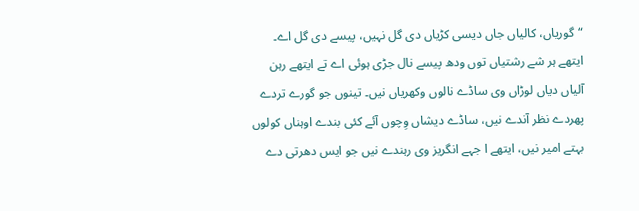“گوریاں، کالیاں جاں دیسی کڑیاں دی گل نہیں، پیسے دی گل اے۔ ایتھے ہر شے رشتیاں توں ودھ پیسے نال جڑی ہوئی اے تے ایتھے رہن آلیاں دیاں لوڑاں وی ساڈے نالوں وکھریاں نیں۔ تینوں جو گورے تردے پھردے نظر آندے نیں، ساڈے دیشاں وِچوں آئے کئی بندے اوہناں کولوں بہتے امیر نیں، ایتھے ا جہے انگریز وی رہندے نیں جو ایس دھرتی دے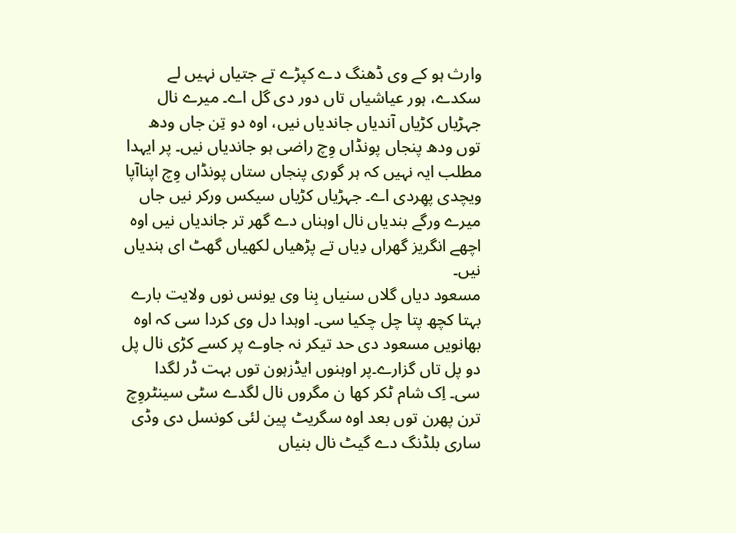وارث ہو کے وی ڈھنگ دے کپڑے تے جتیاں نہیں لے سکدے، ہور عیاشیاں تاں دور دی گل اے۔ میرے نال جہڑیاں کڑیاں آندیاں جاندیاں نیں، اوہ دو تِن جاں ودھ توں ودھ پنجاں پونڈاں وِچ راضی ہو جاندیاں نیں۔ پر ایہدا مطلب ایہ نہیں کہ ہر گوری پنجاں ستاں پونڈاں وِچ اپناآپا ویچدی پھِردی اے۔ جہڑیاں کڑیاں سیکس ورکر نیں جاں میرے ورگے بندیاں نال اوہناں دے گھر تر جاندیاں نیں اوہ اچھے انگریز گھراں دِیاں تے پڑھیاں لکھیاں گھٹ ای ہندیاں نیں۔
مسعود دیاں گلاں سنیاں بِنا وی یونس نوں ولایت بارے بہتا کچھ پتا چل چکیا سی۔ اوہدا دل وی کردا سی کہ اوہ بھانویں مسعود دی حد تیکر نہ جاوے پر کسے کڑی نال پل دو پل تاں گزارے۔پر اوہنوں ایڈزہون توں بہت ڈر لگدا سی۔ اِک شام ٹکر کھا ن مگروں نال لگدے سٹی سینٹروِچ ترن پھرن توں بعد اوہ سگریٹ پین لئی کونسل دی وڈی ساری بلڈنگ دے گیٹ نال بنیاں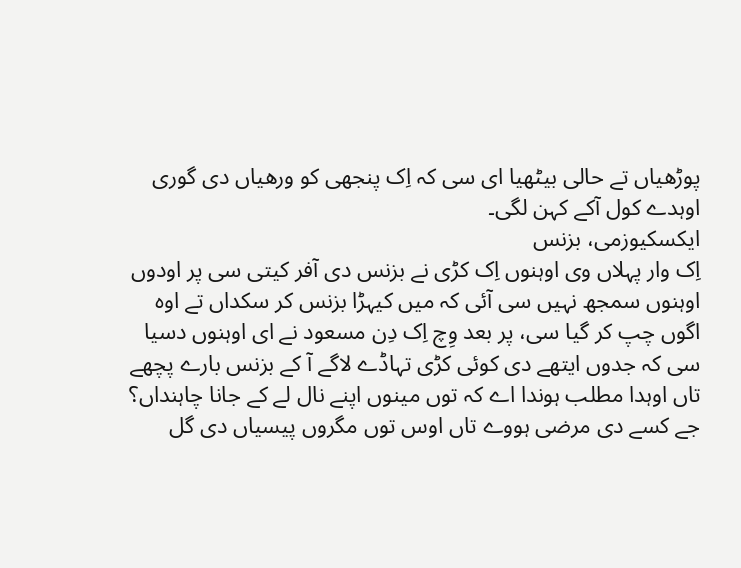پوڑھیاں تے حالی بیٹھیا ای سی کہ اِک پنجھی کو ورھیاں دی گوری اوہدے کول آکے کہن لگی۔
ایکسکیوزمی، بزنس
اِک وار پہلاں وی اوہنوں اِک کڑی نے بزنس دی آفر کیتی سی پر اودوں اوہنوں سمجھ نہیں سی آئی کہ میں کیہڑا بزنس کر سکداں تے اوہ اگوں چپ کر گیا سی، پر بعد وِچ اِک دِن مسعود نے ای اوہنوں دسیا سی کہ جدوں ایتھے دی کوئی کڑی تہاڈے لاگے آ کے بزنس بارے پچھے تاں اوہدا مطلب ہوندا اے کہ توں مینوں اپنے نال لے کے جانا چاہنداں؟ جے کسے دی مرضی ہووے تاں اوس توں مگروں پیسیاں دی گل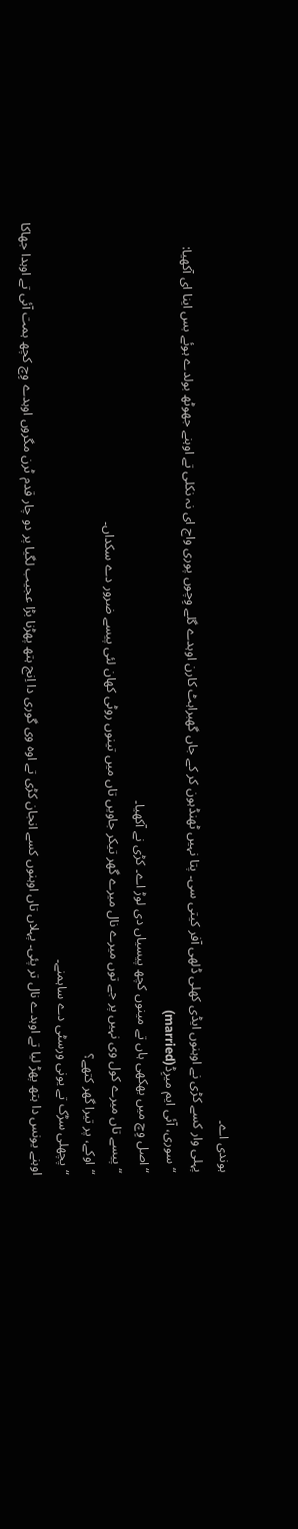ہوندی اے۔
پہلی وار کسے کڑی نے اوہنوں ایڈی کھلی ڈلھی آفر کیتی سی۔ پتا نہیں ٹھنڈہون کر کے جاں گھبراہٹ کارن اوہدے گلے وِچوں پوری واج ای نہ نکلی تے اوہنے جھوٹھ بولدے ہوئے بس اینا ای آکھیا:
“سوری، آئی ایم میرِڈ(married)
“اصل وِچ میں بھکھی ہاں تے مینوں کچھ پیسیاں دی لوڑ اے۔ کڑی نے آکھیا۔
“پیسے تاں میرے کول وی نہیں پر جے توں میرے نال میرے گھر تیکر جاویں تاں میں تینوں روٹی کھان لئی پیسے ضرور دے سکداں۔
“اوکے، پر تیرا گھر کتھے؟
“پچھلی سڑک تے یونی ورسٹی دے ساہمنے۔
اوہنے یونس دا ہتھ پھڑ لیا تے اوہدے نال تر پئی۔ پہلاں تاں اوہنوں کسے انجان کڑی تے اوہ وی گوری دا اِنج ہتھ پھڑنا بڑا عجیب لگیا پر دو چار قدم ٹرن مگروں اوہدے وِچ کچھ ہمت آئی تے اوہدا جھاکا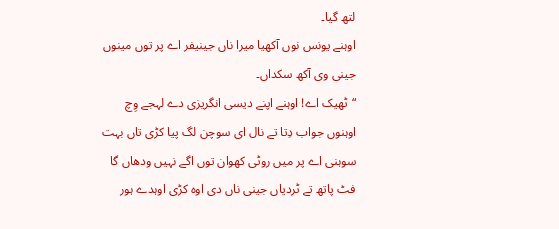لتھ گیا۔
اوہنے یونس نوں آکھیا میرا ناں جینیفر اے پر توں مینوں جینی وی آکھ سکداں۔
“ٹھیک اے! اوہنے اپنے دیسی انگریزی دے لہجے وِچ اوہنوں جواب دِتا تے نال ای سوچن لگ پیا کڑی تاں بہت سوہنی اے پر میں روٹی کھوان توں اگے نہیں ودھاں گا
فٹ پاتھ تے ٹردیاں جینی ناں دی اوہ کڑی اوہدے ہور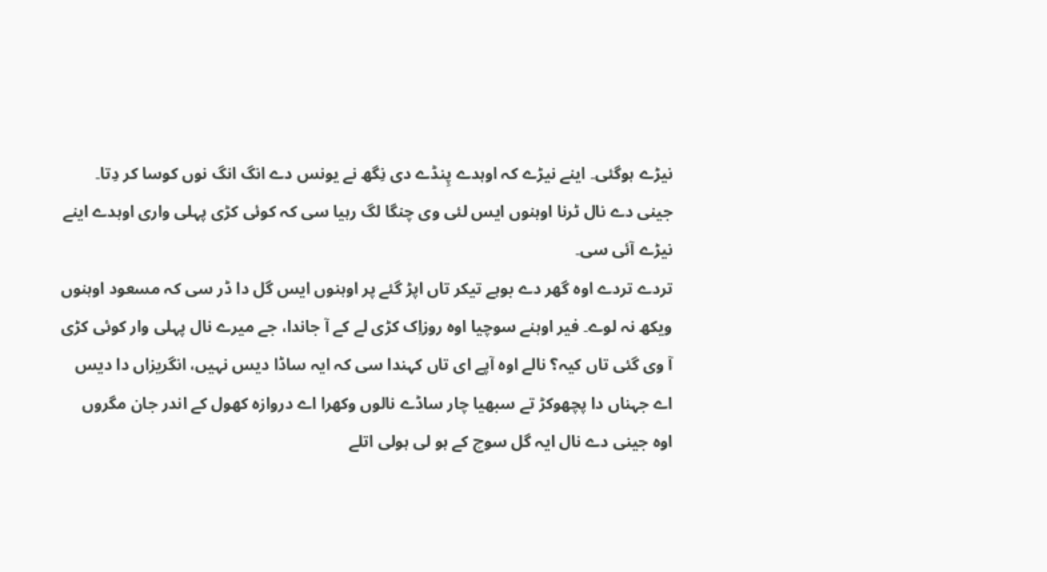نیڑے ہوگئی۔ اینے نیڑے کہ اوہدے پِنڈے دی نِگھ نے یونس دے انگ انگ نوں کوسا کر دِتا۔ جینی دے نال ٹرنا اوہنوں ایس لئی وی چنگا لگ رہیا سی کہ کوئی کڑی پہلی واری اوہدے اینے نیڑے آئی سی۔
تردے تردے اوہ گھر دے بوہے تیکر تاں اپڑ گئے پر اوہنوں ایس گل دا ڈر سی کہ مسعود اوہنوں ویکھ نہ لوے۔ فیر اوہنے سوچیا اوہ روزاِک کڑی لے کے آ جاندا، جے میرے نال پہلی وار کوئی کڑی آ وی گئی تاں کیہ؟ نالے اوہ آپے ای تاں کہندا سی کہ ایہ ساڈا دیس نہیں، انگریزاں دا دیس اے جہناں دا پچھوکڑ تے سبھیا چار ساڈے نالوں وکھرا اے دروازہ کھول کے اندر جان مگروں اوہ جینی دے نال ایہ گل سوچ کے ہو لی ہولی اتلے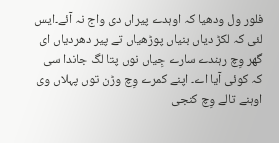فلور ول ودھیا کہ اوہدے پیراں دی واج نہ آئے۔ایس لئی کہ لکڑ دیاں بنیاں پوڑھیاں تے پیر دھردیاں ای گھر وِچ رہندے سارے جِیاں نوں پتا لگ جاندا سی کہ کوئی آیا اے۔ اپنے کمرے وِچ وڑن توں پہلاں وی اوہنے تالے وِچ کنجی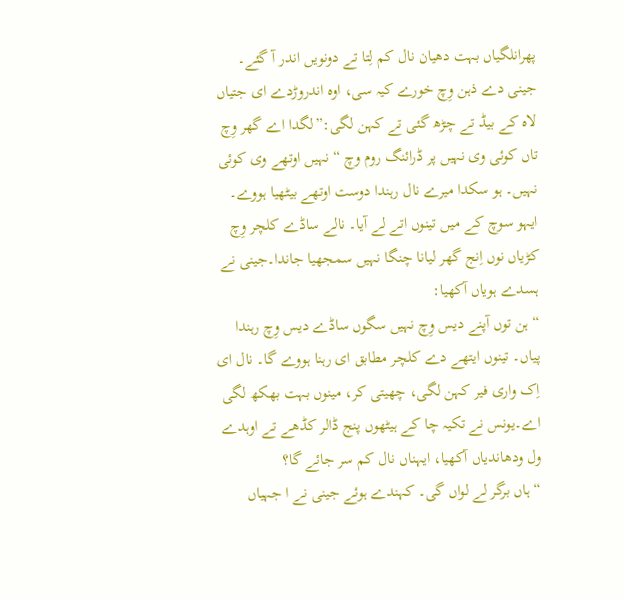پھرانلگیاں بہت دھیان نال کم لِتا تے دونویں اندر آ گئے۔
جینی دے ذہن وِچ خورے کیہ سی، اوہ اندروڑدے ای جتیاں لاہ کے بیڈ تے چڑھ گئی تے کہن لگی:”لگدا اے گھر وِچ تاں کوئی وی نہیں پر ڈرائنگ روم وچ “نہیں اوتھے وی کوئی نہیں۔ ہو سکدا میرے نال رہندا دوست اوتھے بیٹھیا ہووے۔ ایہو سوچ کے میں تینوں اتے لے آیا۔ نالے ساڈے کلچر وِچ کڑیاں نوں اِنج گھر لیانا چنگا نہیں سمجھیا جاندا۔جینی نے ہسدے ہویاں آکھیا:
“ہن توں آپنے دیس وِچ نہیں سگوں ساڈے دیس وِچ رہندا پیاں۔ تینوں ایتھے دے کلچر مطابق ای رہنا ہووے گا۔ نال ای اِک واری فیر کہن لگی، چھیتی کر، مینوں بہت بھکھ لگی اے۔یونس نے تکیہ چا کے ہیٹھوں پنج ڈالر کڈھے تے اوہدے ول ودھاندیاں آکھیا، ایہناں نال کم سر جائے گا؟
“ہاں برگر لے لواں گی۔ کہندے ہوئے جینی نے ا جہیاں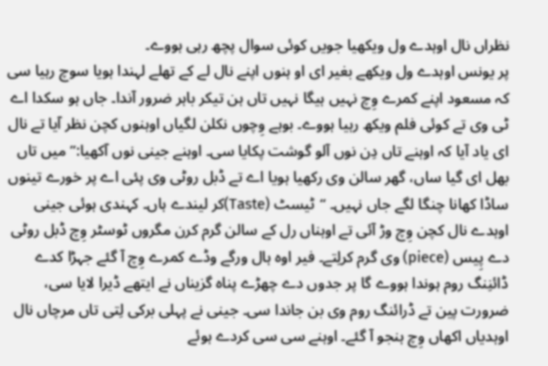نظراں نال اوہدے ول ویکھیا جویں کوئی سوال پچھ رہی ہووے۔
پر یونس اوہدے ول ویکھے بغیر ای او ہنوں اپنے نال لے کے تھلے لہندا ہویا سوچ رہیا سی کہ مسعود اپنے کمرے وِچ نہیں ہیگا نہیں تاں ہن تیکر باہر ضرور آندا۔ جاں ہو سکدا اے ٹی وی تے کوئی فلم ویکھ رہیا ہووے۔ بوہے وِچوں نکلن لگیاں اوہنوں کچن نظر آیا تے نال ای یاد آیا کہ اوہنے تاں دِن نوں آلو گوشت پکایا سی۔ اوہنے جینی نوں آکھیا:”میں تاں بھل ای گیا ساں، گھر سالن وی رکھیا ہویا اے تے ڈبل روٹی وی پئی اے پر خورے تینوں ساڈا کھانا چنگا لگے جاں نہیں۔ “ٹیسٹ (Taste)کر لیندے ہاں۔ کہندی ہوئی جینی اوہدے نال کچن وِچ وڑ آئی تے اوہناں رل کے سالن گرم کرن مگروں ٹوسٹر وِچ ڈبل روٹی دے پِیس (piece) وی گرم کرلِتے۔ فیر اوہ ہال ورگے وڈے کمرے وِچ آ گئے جہڑا کدے ڈائنِنگ روم ہوندا ہووے گا پر جدوں دے چھڑے پناہ گزیناں نے ایتھے ڈیرا لایا سی، ضرورت پین تے ڈرائنگ روم وی بن جاندا سی۔ جینی نے پہلی برکی لِتی تاں مرچاں نال اوہدیاں اکھاں وِچ ہنجو آ گئے۔ اوہنے سی سی کردے ہوئے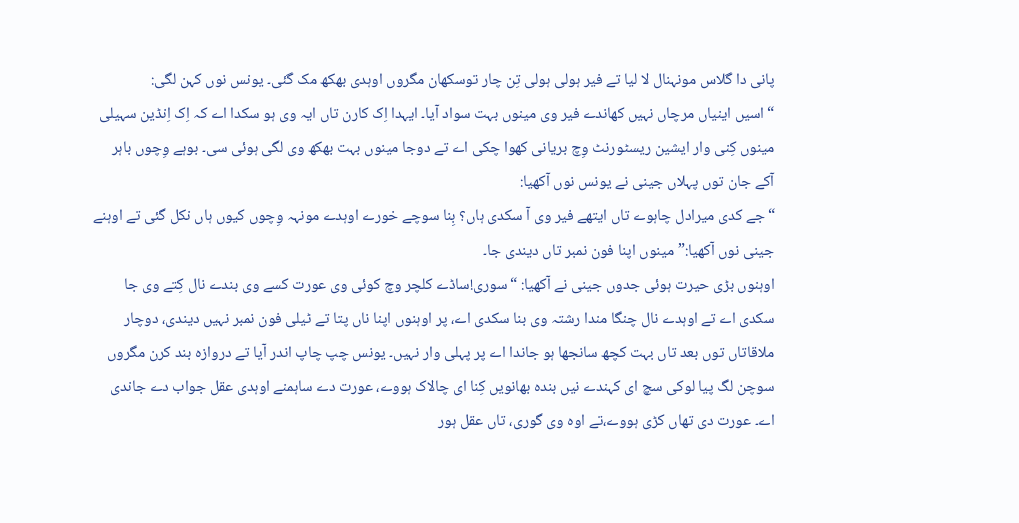پانی دا گلاس مونہنال لا لیا تے فیر ہولی ہولی تِن چار توسکھان مگروں اوہدی بھکھ مک گئی۔ یونس نوں کہن لگی:
“اسیں اینیاں مرچاں نہیں کھاندے فیر وی مینوں بہت سواد آیا۔ ایہدا اِک کارن تاں ایہ وی ہو سکدا اے کہ اِک اِنڈین سہیلی مینوں کِنی وار ایشین ریسٹورنٹ وِچ بریانی کھوا چکی اے تے دوجا مینوں بہت بھکھ وی لگی ہوئی سی۔ بوہے وِچوں باہر آکے جان توں پہلاں جینی نے یونس نوں آکھیا:
“جے کدی میرادل چاہوے تاں ایتھے فیر وی آ سکدی ہاں؟ بِنا سوچے خورے اوہدے مونہہ وِچوں کیوں ہاں نکل گئی تے اوہنے جینی نوں آکھیا:”مینوں اپنا فون نمبر تاں دیندی جا۔
اوہنوں بڑی حیرت ہوئی جدوں جینی نے آکھیا: “سوری!ساڈے کلچر وچ کوئی وی عورت کسے وی بندے نال کِتے وی جا سکدی اے تے اوہدے نال چنگا مندا رشتہ وی بنا سکدی اے، پر اوہنوں اپنا ناں پتا تے ٹیلی فون نمبر نہیں دیندی، دوچار ملاقاتاں توں بعد تاں بہت کچھ سانجھا ہو جاندا اے پر پہلی وار نہیں۔ یونس چپ چاپ اندر آیا تے دروازہ بند کرن مگروں سوچن لگ پیا لوکی سچ ای کہندے نیں بندہ بھانویں کِنا ای چالاک ہووے، عورت دے ساہمنے اوہدی عقل جواب دے جاندی اے۔ عورت دی تھاں کڑی ہووے،تے اوہ وی گوری، تاں عقل ہور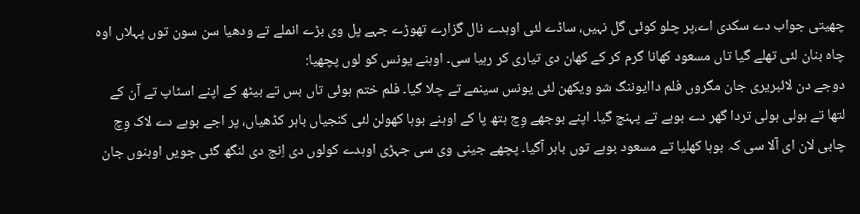چھیتی جواب دے سکدی اے،پر چلو کوئی گل نہیں، ساڈے لئی اوہدے نال گزارے تھوڑے جہے پل وی بڑے انملے تے ودھیا سن سون توں پہلاں اوہ چاہ بنان لئی تھلے گیا تاں مسعود کھانا گرم کر کے کھان دی تیاری کر رہیا سی۔ اوہنے یونس کو لوں پچھیا:
دوجے دن لائبریری جان مگروں فلم داایوننگ شو ویکھن لئی یونس سینمے تے چلا گیا۔ فلم ختم ہوئی تاں بس تے بیٹھ کے اپنے اسٹاپ تے آن کے لتھا تے ہولی ہولی تردا گھر دے بوہے تے پہنچ گیا۔ اپنے بوجھے وِچ ہتھ پا کے اوہنے بوہا کھولن لئی کنجیاں باہر کڈھیاں، پر اجے بوہے دے لاک وِچ چابی لان ای آلا سی کہ بوہا کھلیا تے مسعود بوہے توں باہر آگیا۔ پچھے جینی وی سی جہڑی اوہدے کولوں دی اِنج دی لنگھ گئی جویں اوہنوں جان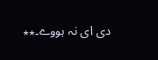دی ای نہ ہووے۔٭٭